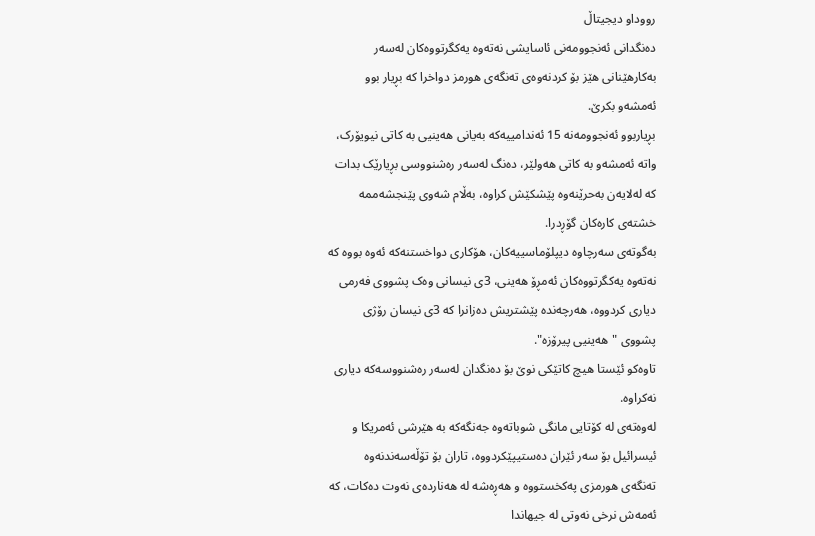رووداو دیجیتاڵ
دەنگدانی ئەنجوومەنی ئاسایشی نەتەوە یەکگرتووەکان لەسەر بەکارهێنانی هێز بۆ کردنەوەی تەنگەی هورمز دواخرا کە بڕیار بوو ئەمشەو بکرێ.
بڕیاربوو ئەنجوومەنە 15 ئەندامییەکە بەیانی هەینیی بە کاتی نیویۆرک، واتە ئەمشەو بە کاتی هەولێر، دەنگ لەسەر رەشنووسی بڕیارێک بدات کە لەلایەن بەحرێنەوە پێشکێش کراوە، بەڵام شەوی پێنجشەممە خشتەی کارەکان گۆڕدرا.
بەگوتەی سەرچاوە دیپلۆماسییەکان، هۆکاری دواخستنەکە ئەوە بووە کە نەتەوە یەکگرتووەکان ئەمڕۆ هەینی، 3ی نیسانی وەک پشووی فەرمی دیاری کردووە، هەرچەندە پێشتریش دەزانرا کە 3ی نیسان رۆژی پشووی "هەینیی پیرۆزە".
تاوەکو ئێستا هیچ کاتێکی نوێ بۆ دەنگدان لەسەر رەشنووسەکە دیاری نەکراوە.
لەوەتەی لە کۆتایی مانگی شوباتەوە جەنگەکە بە هێرشی ئەمریکا و ئیسرائیل بۆ سەر ئێران دەستیپێکردووە، تاران بۆ تۆڵەسەندنەوە تەنگەی هورمزی پەکخستووە و هەڕەشە لە هەناردەی نەوت دەکات، کە ئەمەش نرخی نەوتی لە جیهاندا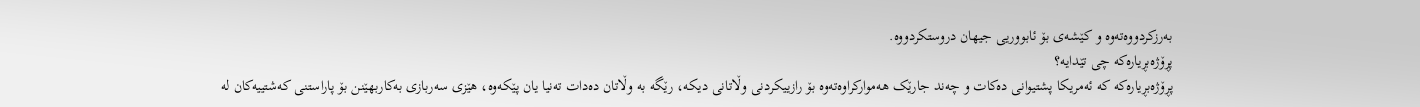بەرزکردووەتەوە و کێشەی بۆ ئابووریی جیهان دروستکردووە.
پڕۆژەبڕیارەکە چی تێدایە؟
پڕۆژەبڕیارەکە کە ئەمریکا پشتیوانی دەکات و چەند جارێک هەموارکراوەتەوە بۆ رازییکردنی وڵاتانی دیکە، رێگە بە وڵاتان دەدات تەنیا یان پێکەوە، هێزی سەربازی بەکاربهێنن بۆ پاراستنی کەشتییەکان لە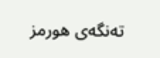تەنگەی هورمز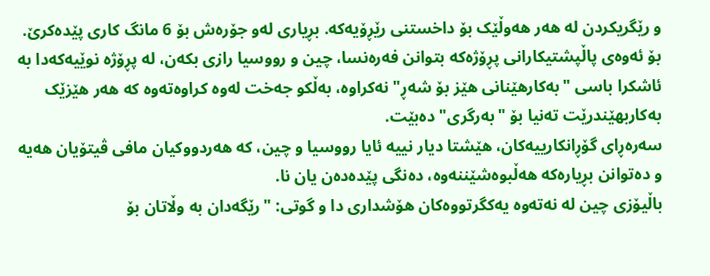و رێگریکردن لە هەر هەوڵێک بۆ داخستنی رێڕۆیەکە. بڕیاری لەو جۆرەش بۆ 6 مانگ کاری پێدەکرێ.
بۆ ئەوەی پاڵپشتیکارانی پڕۆژەکە بتوانن فەرەنسا، چین و رووسیا رازی بکەن، لە پڕۆژە نوێیەکەدا بە ئاشکرا باسی "بەکارهێنانی هێز بۆ شەڕ" نەکراوە، بەڵکو جەخت لەوە کراوەتەوە کە هەر هێزێک بەکاربهێندرێت تەنیا بۆ "بەرگری" دەبێت.
سەرەڕای گۆڕانکارییەکان، هێشتا دیار نییە ئایا رووسیا و چین، کە هەردووکیان مافی ڤیتۆیان هەیە و دەتوانن بڕیارەکە هەڵبوەشێننەوە، دەنگی پێدەدەن یان نا.
باڵیۆزی چین لە نەتەوە یەکگرتووەکان هۆشداری دا و گوتی: "رێگەدان بە وڵاتان بۆ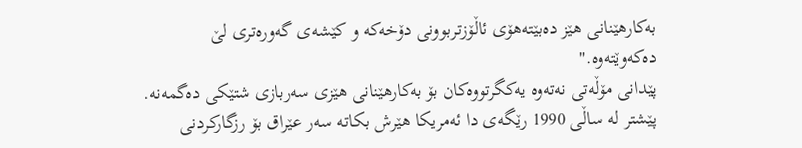بەکارهێنانی هێز دەبێتەهۆی ئاڵۆزتربوونی دۆخەکە و کێشەی گەورەتری لێ دەکەوێتەوە."
پێدانی مۆڵەتی نەتەوە یەکگرتووەکان بۆ بەکارهێنانی هێزی سەربازی شتێکی دەگمەنە. پێشتر لە ساڵی 1990 رێگەی دا ئەمریکا هێرش بکاتە سەر عێراق بۆ رزگارکردنی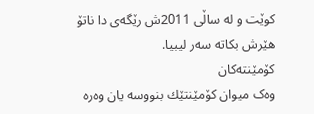کوێت و لە ساڵی 2011ش رێگەی دا ناتۆ هێرش بکاتە سەر لیبیا.
کۆمێنتەکان
وەک میوان کۆمێنتێك بنووسە یان وەرە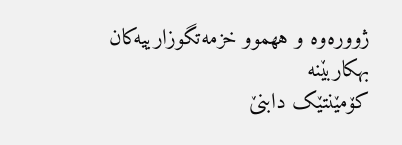ژوورەوە و ههموو خزمەتگوزارییەکان بهكاربێنه
کۆمێنتێک دابنێ